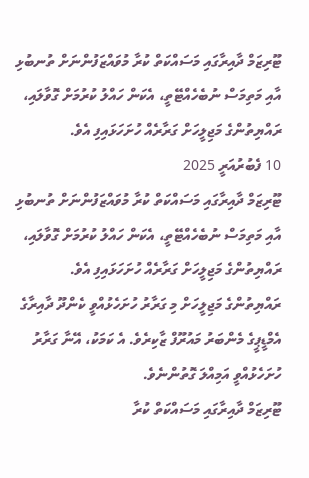ޓޫރިޒަމް ދާއިރާގައި މަސައްކަތް ކުރާ މުވައްޒަފުންނަށް ތުނބުޅި އާއި މަތިމަސް ނުބެހެއްޓޭތީ، އެކަން ހައްލު ކުރުމަށް ގޮވާލައި، ރައްޔިތުންގެ މަޖިލީހަށް ގަރާރެއް ހުށަހަޅައިފި އެވެ.
10 ފެބުރުއަރީ 2025
ޓޫރިޒަމް ދާއިރާގައި މަސައްކަތް ކުރާ މުވައްޒަފުންނަށް ތުނބުޅި އާއި މަތިމަސް ނުބެހެއްޓޭތީ، އެކަން ހައްލު ކުރުމަށް ގޮވާލައި، ރައްޔިތުންގެ މަޖިލީހަށް ގަރާރެއް ހުށަހަޅައިފި އެވެ.
ރައްޔިތުންގެ މަޖިލީހަށް މި ގަރާރު ހުށަހެޅުއްވީ ކެންދޫ ދާއިރާގެ އެމްޑީޕީގެ މެންބަރު މައުރޫފް ޒާކިރެވެ. އެ ކަމަކު، އޭނާ ގަރާރު ހުށަހެޅުއްވީ އަމިއްލަ ގޮތުންނެވެ.
ޓޫރިޒަމް ދާއިރާގައި މަސައްކަތް ކުރާ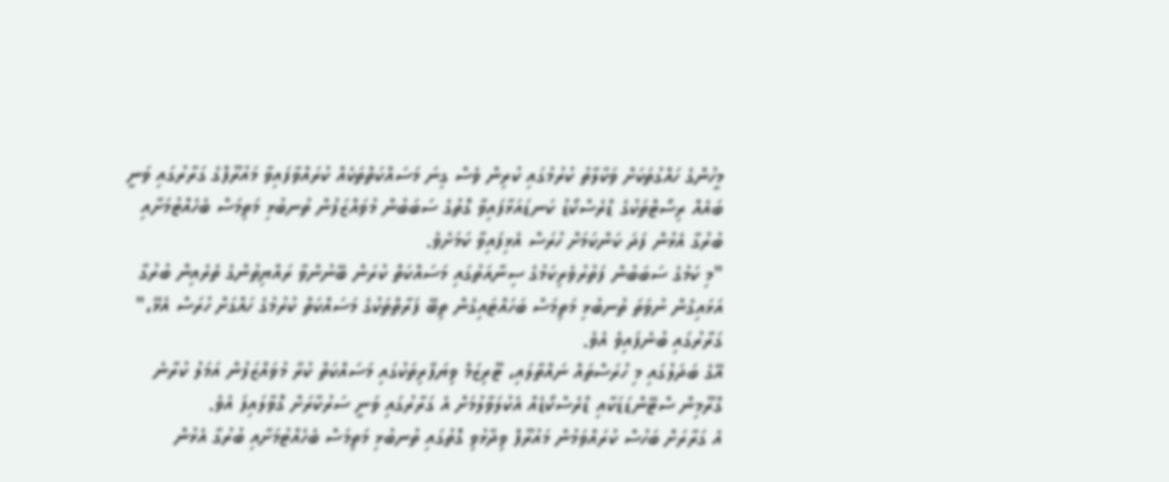މީހުންގެ ހައްގުތަކަށް ވަކާލާތު ކުރުމުގައި ކުރިން ވެސް ގިނަ މަސައްކަތްތަކެއް ކުރައްވާފައިވާ މައުރޫފްގެ ގަރާރުގައި ވަނީ ބައެއް ރިސޯޓްތަކުގެ ޑްރެސްކޯޑު ކަނޑައަޅާފައިވާ ގޮތުގެ ސަބަބުން މުވައްޒަފުން ތުނބުޅި މަތިމަސް ބެހެއްޓުމަށާއި ބުރުގާ އެޅުން ފަދަ ކަންކަމަށް ހުރަސް އެޅިފައިވާ ކަމަށެވެ.
"މި ކަމުގެ ސަބަބުން ފަތުރުވެރިކަމުގެ ސިނާއަތުގައި މަސައްކަތް ކުރަން ބޭނުންވާ ރައްޔިތުންގެ ތެރެއިން ބުރުގާ އަޅައިގެން ނުވަތަ ތުނބުޅި މަތިމަސް ބަހައްޓައިގެން ތިބޭ ފަރާތްތަކުގެ މަސައްކަތް ކުރުމުގެ ހައްގަށް ހުރަސް އެޅޭ،" ގަރާރުގައި ބުނެފައިވެ އެވެ.
އޭގެ ބަދަލުގައި މި ހުރަސްތައް ނައްތާލައި، ޓޫރިޒަމް ވިޔަފާރިތަކުގައި މަސައްކަތް ކުރާ މުވައްޒަފުން އަމަލު ކުރާނެ ގްރޫމިން ސްޓޭންޑަޑަކާއި ޑްރެސްކޯޑެއް އެކުލަވާލުމަށް އެ ގަރާރުގައި ވަނީ ސަރުކާރަށް ގޮވާލައިފަ އެވެ.
އެ ގަރާރަށް ބަހުސް ކުރައްވަމުން މައުރޫފް ވިދާޅުވި ގޮތުގައި ތުނބުޅި މަތިމަސް ބެހެއްޓުމަށާއި ބުރުގާ އެޅުން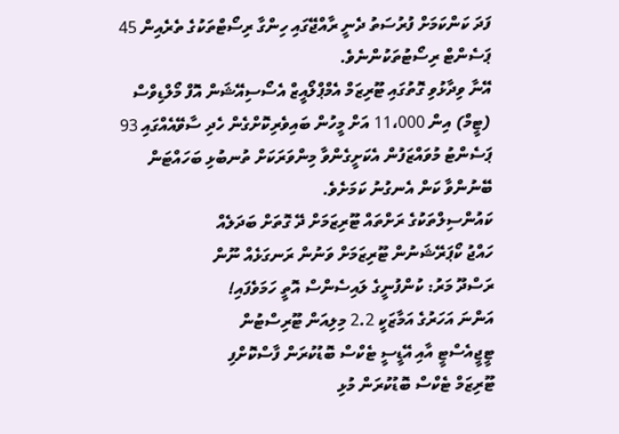ފަދަ ކަންކަމަށް ފުރުސަތު ދެނީ ރާއްޖޭގައި ހިންގާ ރިސޯޓްތަކުގެ ތެރެއިން 45 ޕަސެންޓް ރިސޯޓުތަކުންނެވެ.
އޭނާ ވިދާޅުވި ގޮތުގައި ޓޫރިޒަމް އެމްޕްލޯއީޒް އެސޯސިއޭޝަން އޮފް މޯލްޑިވްސް (ޓީމް) އިން 11،000 އަށް މީހުން ބައިވެރިކޮށްގެން ހެދި ސާވޭއެއްގައި 93 ޕަސެންޓު މުވައްޒަފުން އެކަށީގެންވާ މިންވަރަކަށް ތުނބުޅި ބަހައްޓަން ބޭނުންވާ ކަން އެނގުނު ކަމަށެވެ.
ކައުންސިލްތަކުގެ ރަށްތައް ޓޫރިޒަމަށް ދޭ ގޮތަށް ބަދަލެއް
ހައްޖު ކޯޕަރޭޝަނުން ޓޫރިޒަމަށް ވަނުން ރަނގަޅެއް ނޫން
ރަސްދޫ މަރު: ކުންފުނީގެ ލައިސެންސް އޮތީ ހަމަވެފައި!
އަންނަ އަހަރުގެ އަމާޒަކީ 2.2 މިލިއަން ޓޫރިސްޓުން
ޓީޖީއެސްޓީ އާއި އޭޑީސީ ޓެކްސް ބޮޑުކުރަން ފާސްކޮށްފި
ޓޫރިޒަމް ޓެކްސް ބޮޑުކުރަން މުޅި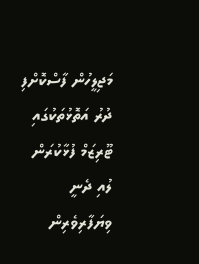މަޖިލީހުން ފާސްކޮށްފި
ދުރު އަތޮޅުތަކުގައި ޓޫރިޒަމް ފުޅާކުރަން ލުއި ދެނީ
ވިޔަފާރިވެރިން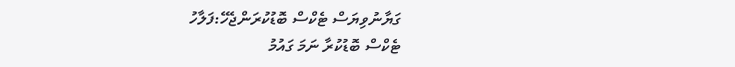ގަޔާނުވިޔަސް ޓެކްސް ބޮޑުކުރަންޖެހޭ:ފަލާހު
ޓެކްސް ބޮޑުކުރާ ނަމަ ގައުމު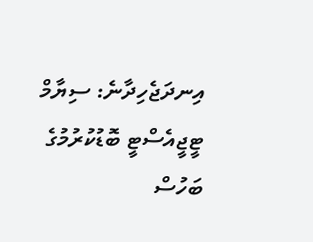އިނދަޖެހިދާނެ: ސިޔާމް
ޓީޖީއެސްޓީ ބޮޑުކުރުމުގެ ބަހުސް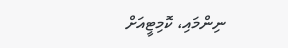ނިންމައި، ކޮމިޓީއަށް